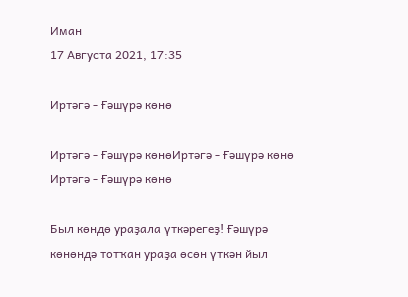Иман
17 Августа 2021, 17:35

Иртәгә - Ғәшүрә көнө

Иртәгә - Ғәшүрә көнөИртәгә - Ғәшүрә көнө
Иртәгә - Ғәшүрә көнө

Был көндө ураҙала үткәрегеҙ! Ғәшүрә көнөндә тотҡан ураҙа өсөн үткән йыл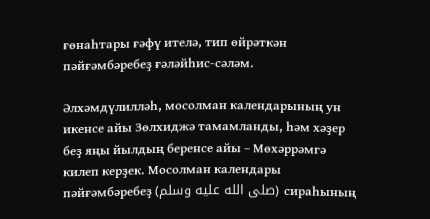ғөнаһтары ғәфү ителә, тип өйрәткән пәйғәмбәребеҙ ғәләйһис-сәләм.

Әлхәмдүлилләһ, мосолман календарының ун икенсе айы Зөлхиджә тамамланды, һәм хәҙер беҙ яңы йылдың беренсе айы – Мөхәррәмгә килеп керҙек. Мосолман календары пәйғәмбәребеҙ (صلى الله عليه وسلم) сираһының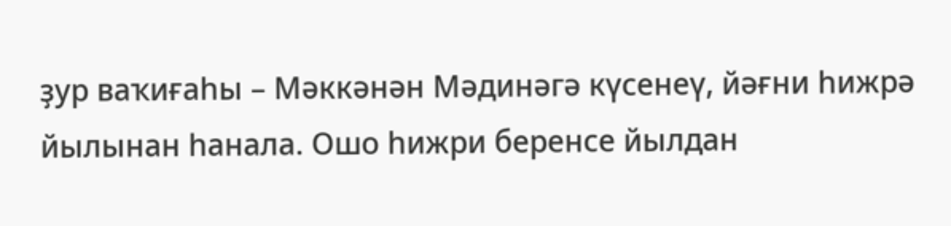ҙур ваҡиғаһы – Мәккәнән Мәдинәгә күсенеү, йәғни һижрә йылынан һанала. Ошо һижри беренсе йылдан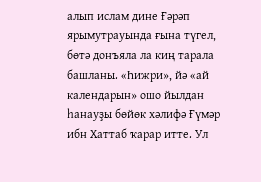алып ислам дине Ғәрәп ярымутрауында ғына түгел, бөтә донъяла ла киң тарала башланы. «Һижри», йә «ай календарын» ошо йылдан һанауҙы бөйөк хәлифә Ғүмәр ибн Хаттаб ҡарар итте. Ул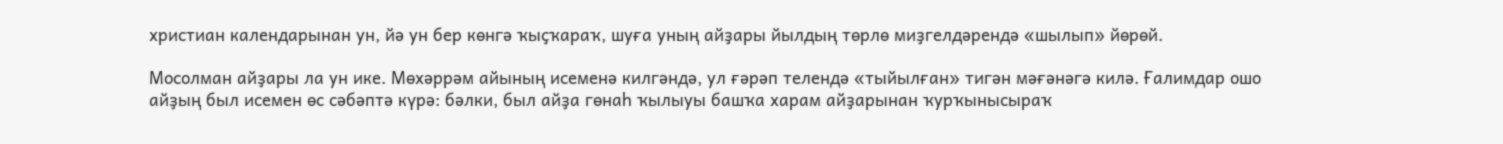христиан календарынан ун, йә ун бер көнгә ҡыҫҡараҡ, шуға уның айҙары йылдың төрлө миҙгелдәрендә «шылып» йөрөй.

Мосолман айҙары ла ун ике. Мөхәррәм айының исеменә килгәндә, ул ғәрәп телендә «тыйылған» тигән мәғәнәгә килә. Ғалимдар ошо айҙың был исемен өс сәбәптә күрә: бәлки, был айҙа гөнаһ ҡылыуы башҡа харам айҙарынан ҡурҡынысыраҡ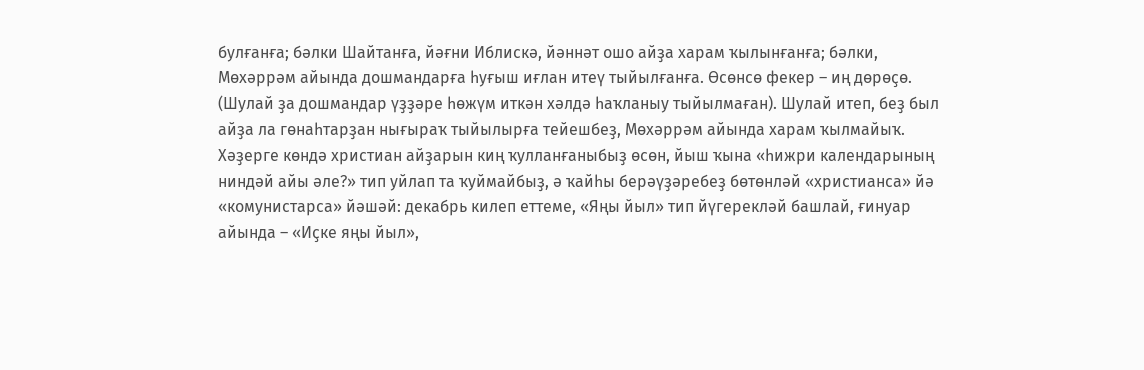булғанға; бәлки Шайтанға, йәғни Иблискә, йәннәт ошо айҙа харам ҡылынғанға; бәлки, Мөхәррәм айында дошмандарға һуғыш иғлан итеү тыйылғанға. Өсөнсө фекер – иң дөрөҫө. (Шулай ҙа дошмандар үҙҙәре һөжүм иткән хәлдә һаҡланыу тыйылмаған). Шулай итеп, беҙ был айҙа ла гөнаһтарҙан нығыраҡ тыйылырға тейешбеҙ, Мөхәррәм айында харам ҡылмайыҡ. Хәҙерге көндә христиан айҙарын киң ҡулланғаныбыҙ өсөн, йыш ҡына «һижри календарының ниндәй айы әле?» тип уйлап та ҡуймайбыҙ, ә ҡайһы берәүҙәребеҙ бөтөнләй «христианса» йә «комунистарса» йәшәй: декабрь килеп еттеме, «Яңы йыл» тип йүгерекләй башлай, ғинуар айында – «Иҫке яңы йыл»,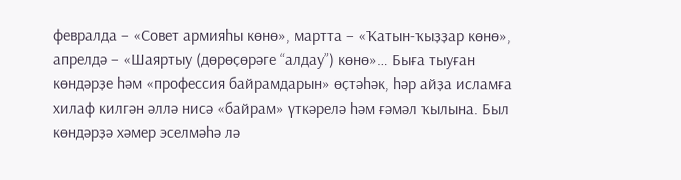февралда – «Совет армияһы көнө», мартта – «Ҡатын-ҡыҙҙар көнө», апрелдә – «Шаяртыу (дөрөҫөрәге “алдау”) көнө»… Быға тыуған көндәрҙе һәм «профессия байрамдарын» өҫтәһәк, һәр айҙа исламға хилаф килгән әллә нисә «байрам» үткәрелә һәм ғәмәл ҡылына. Был көндәрҙә хәмер эселмәһә лә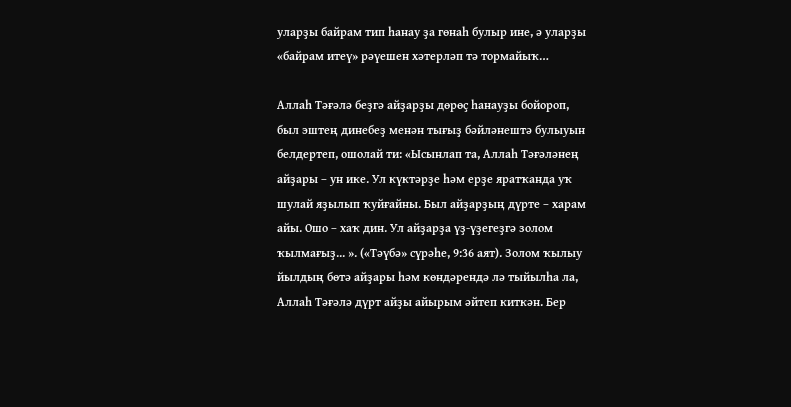уларҙы байрам тип һанау ҙа гөнаһ булыр ине, ә уларҙы «байрам итеү» рәүешен хәтерләп тә тормайыҡ…

Аллаһ Тәғәлә беҙгә айҙарҙы дөрөҫ һанауҙы бойороп, был эштең динебеҙ менән тығыҙ бәйләнештә булыуын белдертеп, ошолай ти: «Ысынлап та, Аллаһ Тәғәләнең айҙары – ун ике. Ул күктәрҙе һәм ерҙе яратҡанда уҡ шулай яҙылып ҡуйғайны. Был айҙарҙың дүрте – харам айы. Ошо – хаҡ дин. Ул айҙарҙа үҙ-үҙегеҙгә золом ҡылмағыҙ... ». («Тәүбә» сүрәһе, 9:36 аят). Золом ҡылыу йылдың бөтә айҙары һәм көндәрендә лә тыйылһа ла, Аллаһ Тәғәлә дүрт айҙы айырым әйтеп киткән. Бер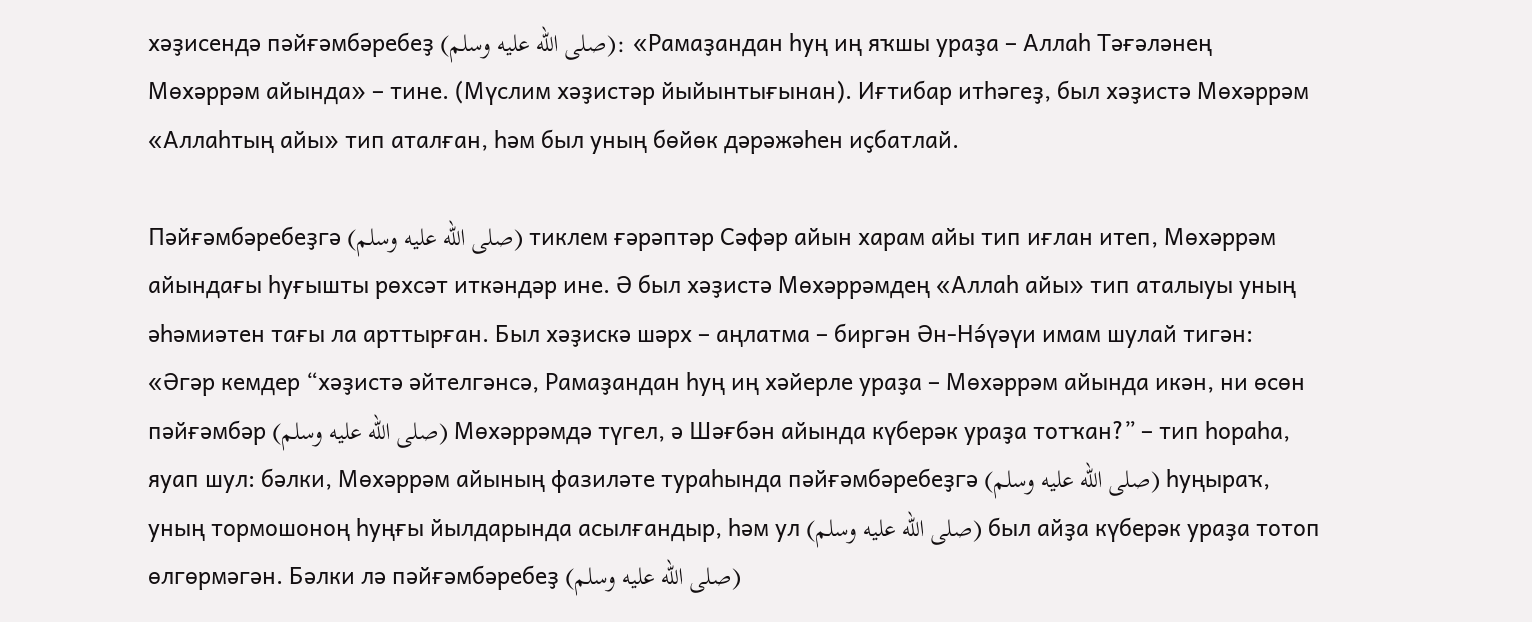хәҙисендә пәйғәмбәребеҙ (صلى الله عليه وسلم): «Рамаҙандан һуң иң яҡшы ураҙа – Аллаһ Тәғәләнең Мөхәррәм айында» – тине. (Мүслим хәҙистәр йыйынтығынан). Иғтибар итһәгеҙ, был хәҙистә Мөхәррәм «Аллаһтың айы» тип аталған, һәм был уның бөйөк дәрәжәһен иҫбатлай.

Пәйғәмбәребеҙгә (صلى الله عليه وسلم) тиклем ғәрәптәр Сәфәр айын харам айы тип иғлан итеп, Мөхәррәм айындағы һуғышты рөхсәт иткәндәр ине. Ә был хәҙистә Мөхәррәмдең «Аллаһ айы» тип аталыуы уның әһәмиәтен тағы ла арттырған. Был хәҙискә шәрх – аңлатма – биргән Ән-Нә́үәүи имам шулай тигән: «Әгәр кемдер “хәҙистә әйтелгәнсә, Рамаҙандан һуң иң хәйерле ураҙа – Мөхәррәм айында икән, ни өсөн пәйғәмбәр (صلى الله عليه وسلم) Мөхәррәмдә түгел, ә Шәғбән айында күберәк ураҙа тотҡан?” – тип һораһа, яуап шул: бәлки, Мөхәррәм айының фазиләте тураһында пәйғәмбәребеҙгә (صلى الله عليه وسلم) һуңыраҡ, уның тормошоноң һуңғы йылдарында асылғандыр, һәм ул (صلى الله عليه وسلم) был айҙа күберәк ураҙа тотоп өлгөрмәгән. Бәлки лә пәйғәмбәребеҙ (صلى الله عليه وسلم)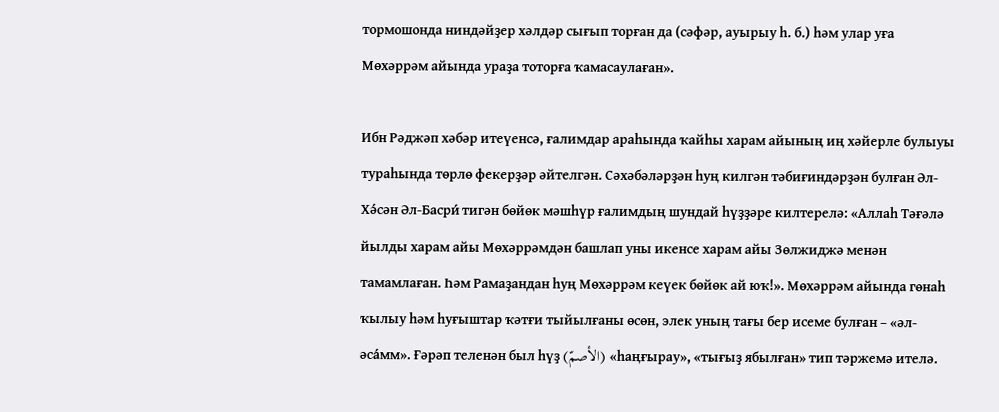тормошонда ниндәйҙер хәлдәр сығып торған да (сәфәр, ауырыу һ. б.) һәм улар уға Мөхәррәм айында ураҙа тоторға ҡамасаулаған».

Ибн Рәджәп хәбәр итеүенсә, ғалимдар араһында ҡайһы харам айының иң хәйерле булыуы тураһында төрлө фекерҙәр әйтелгән. Сәхәбәләрҙән һуң килгән тәбиғиндәрҙән булған Әл-Хә́сән Әл-Басри́ тигән бөйөк мәшһүр ғалимдың шундай һүҙҙәре килтерелә: «Аллаһ Тәғәлә йылды харам айы Мөхәррәмдән башлап уны икенсе харам айы Зөлжиджә менән тамамлаған. Һәм Рамаҙандан һуң Мөхәррәм кеүек бөйөк ай юҡ!». Мөхәррәм айында гөнаһ ҡылыу һәм һуғыштар ҡәтғи тыйылғаны өсөн, элек уның тағы бер исеме булған – «әл-әса́мм». Ғәрәп теленән был һүҙ (الأصمّ) «һаңғырау», «тығыҙ ябылған» тип тәржемә ителә.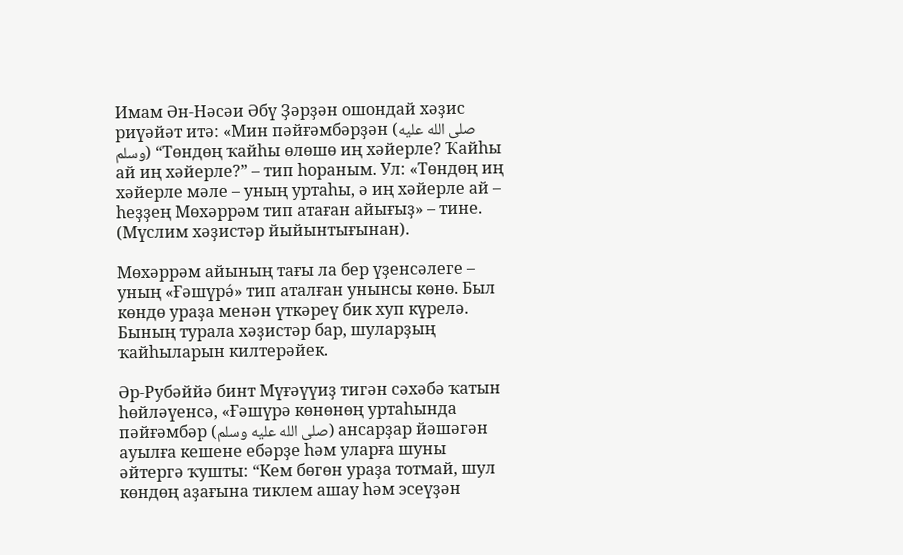Имам Ән-Нәсәи Әбү Ҙәрҙән ошондай хәҙис риүәйәт итә: «Мин пәйғәмбәрҙән (صلى الله عليه وسلم) “Төндөң ҡайһы өлөшө иң хәйерле? Ҡайһы ай иң хәйерле?” – тип һораным. Ул: «Төндөң иң хәйерле мәле – уның уртаһы, ә иң хәйерле ай – һеҙҙең Мөхәррәм тип атаған айығыҙ» – тине. (Мүслим хәҙистәр йыйынтығынан).

Мөхәррәм айының тағы ла бер үҙенсәлеге – уның «Ғәшүрә́» тип аталған унынсы көнө. Был көндө ураҙа менән үткәреү бик хуп күрелә. Бының турала хәҙистәр бар, шуларҙың ҡайһыларын килтерәйек.

Әр-Рубәййә бинт Мүғәүүиҙ тигән сәхәбә ҡатын һөйләүенсә, «Ғәшүрә көнөнөң уртаһында пәйғәмбәр (صلى الله عليه وسلم) ансарҙар йәшәгән ауылға кешене ебәрҙе һәм уларға шуны әйтергә ҡушты: “Кем бөгөн ураҙа тотмай, шул көндөң аҙағына тиклем ашау һәм эсеүҙән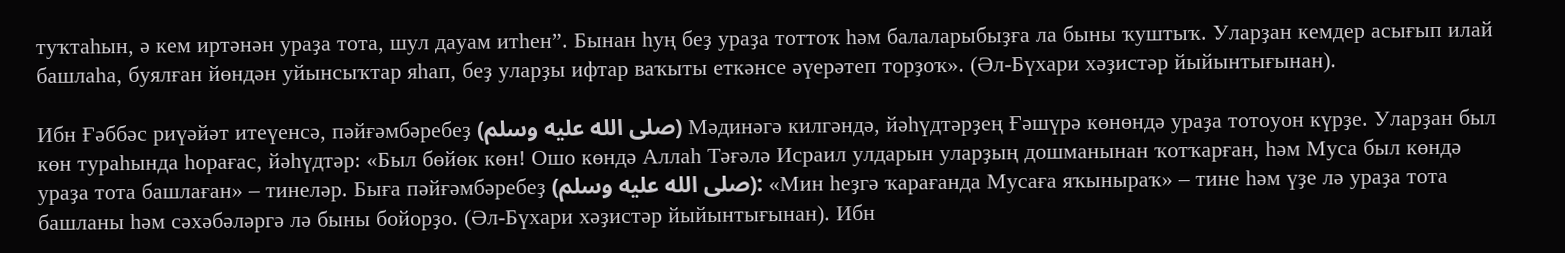туҡтаһын, ә кем иртәнән ураҙа тота, шул дауам итһен”. Бынан һуң беҙ ураҙа тоттоҡ һәм балаларыбыҙға ла быны ҡуштыҡ. Уларҙан кемдер асығып илай башлаһа, буялған йөндән уйынсыҡтар яһап, беҙ уларҙы ифтар ваҡыты еткәнсе әүерәтеп торҙоҡ». (Әл-Бүхари хәҙистәр йыйынтығынан).

Ибн Ғәббәс риүәйәт итеүенсә, пәйғәмбәребеҙ (صلى الله عليه وسلم) Мәдинәгә килгәндә, йәһүдтәрҙең Ғәшүрә көнөндә ураҙа тотоуон күрҙе. Уларҙан был көн тураһында һорағас, йәһүдтәр: «Был бөйөк көн! Ошо көндә Аллаһ Тәғәлә Исраил улдарын уларҙың дошманынан ҡотҡарған, һәм Муса был көндә ураҙа тота башлаған» – тинеләр. Быға пәйғәмбәребеҙ (صلى الله عليه وسلم): «Мин һеҙгә ҡарағанда Мусаға яҡыныраҡ» – тине һәм үҙе лә ураҙа тота башланы һәм сәхәбәләргә лә быны бойорҙо. (Әл-Бүхари хәҙистәр йыйынтығынан). Ибн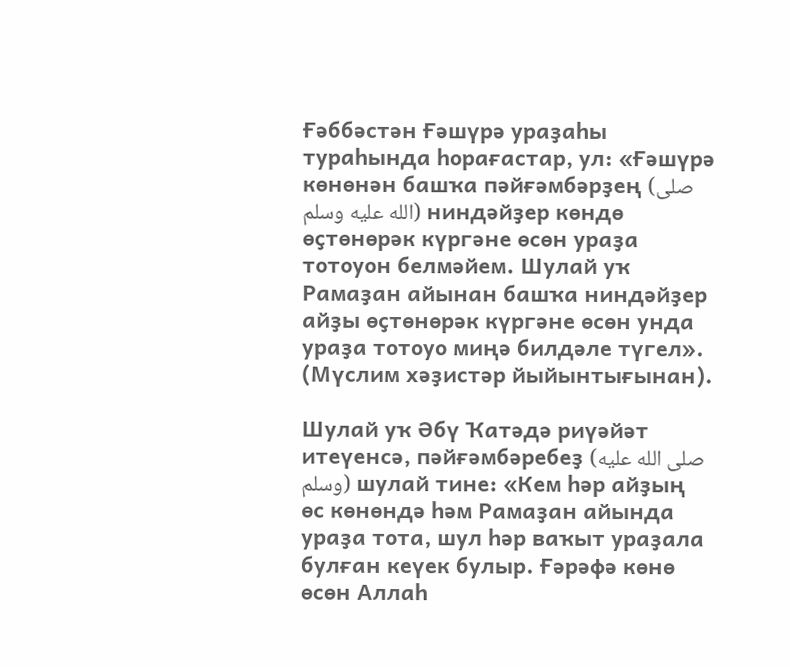Ғәббәстән Ғәшүрә ураҙаһы тураһында һорағастар, ул: «Ғәшүрә көнөнән башҡа пәйғәмбәрҙең (صلى الله عليه وسلم) ниндәйҙер көндө өҫтөнөрәк күргәне өсөн ураҙа тотоуон белмәйем. Шулай уҡ Рамаҙан айынан башҡа ниндәйҙер айҙы өҫтөнөрәк күргәне өсөн унда ураҙа тотоуо миңә билдәле түгел». (Мүслим хәҙистәр йыйынтығынан).

Шулай уҡ Әбү Ҡатәдә риүәйәт итеүенсә, пәйғәмбәребеҙ (صلى الله عليه وسلم) шулай тине: «Кем һәр айҙың өс көнөндә һәм Рамаҙан айында ураҙа тота, шул һәр ваҡыт ураҙала булған кеүек булыр. Ғәрәфә көнө өсөн Аллаһ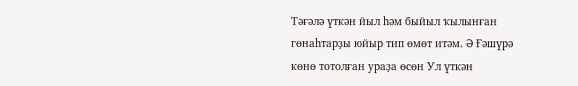Тәғәлә үткән йыл һәм быйыл ҡылынған гөнаһтарҙы юйыр тип өмөт итәм. Ә Ғәшүрә көнө тотолған ураҙа өсөн Ул үткән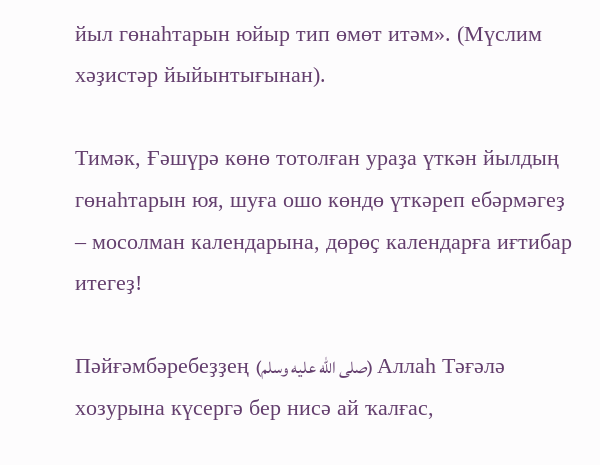йыл гөнаһтарын юйыр тип өмөт итәм». (Мүслим хәҙистәр йыйынтығынан).

Тимәк, Ғәшүрә көнө тотолған ураҙа үткән йылдың гөнаһтарын юя, шуға ошо көндө үткәреп ебәрмәгеҙ – мосолман календарына, дөрөҫ календарға иғтибар итегеҙ!

Пәйғәмбәребеҙҙең (صلى الله عليه وسلم) Аллаһ Тәғәлә хозурына күсергә бер нисә ай ҡалғас,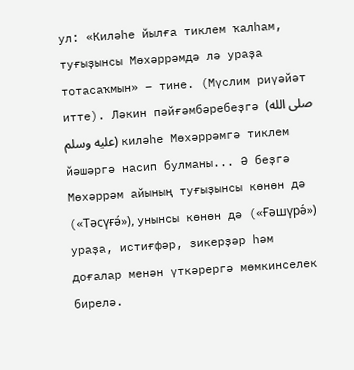ул: «Киләһе йылға тиклем ҡалһам, туғыҙынсы Мөхәррәмдә лә ураҙа тотасаҡмын» – тине. (Мүслим риүәйәт итте). Ләкин пәйғәмбәребеҙгә (صلى الله عليه وسلم) киләһе Мөхәррәмгә тиклем йәшәргә насип булманы... Ә беҙгә Мөхәррәм айының туғыҙынсы көнөн дә («Тәсүғә́»), унынсы көнөн дә («Ғәшүрә́») ураҙа, истиғфәр, зикерҙәр һәм доғалар менән үткәрергә мөмкинселек бирелә.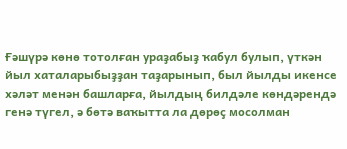Ғәшүрә көнө тотолған ураҙабыҙ ҡабул булып, үткән йыл хаталарыбыҙҙан таҙарынып, был йылды икенсе хәләт менән башларға, йылдың билдәле көндәрендә генә түгел, ә бөтә ваҡытта ла дөрөҫ мосолман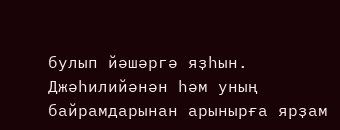булып йәшәргә яҙһын. Джәһилийәнән һәм уның байрамдарынан арынырға ярҙам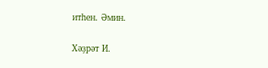итһен. Әмин.

Хәҙрәт И.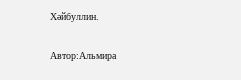Хәйбуллин.

Автор:Альмира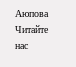Аюпова
Читайте нас